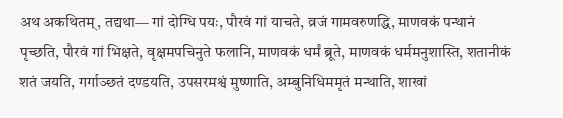अथ अकथितम्, तद्यथा— गां दोग्धि पयः, पौरवं गां याचते, व्रजं गामवरुणद्धि, माणवकं पन्थानं पृच्छति, पौरवं गां भिक्षते, वृक्षमपचिनुते फलानि, माणवकं धर्मं ब्रूते, माणवकं धर्ममनुशास्ति, शतानीकं शतं जयति, गर्गाञ्छतं दण्डयति, उपसरमश्वं मुष्णाति, अम्बुनिधिममृतं मन्थाति, शाखां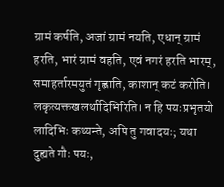ग्रामं कर्षति, अजां ग्रामं नयति, एधान् ग्रामं हरति, भारं ग्रामं वहति, एवं नगरं हरति भारम्, समाहर्तारमयुतं गृह्णाति, काशान् कटं करोति।
लकृत्यक्तखलर्थादिभिरिति। न हि पयःप्रभृतयो लादिभिः कथ्यन्ते, अपि तु गवादयः; यथा दुह्यते गौः पयः,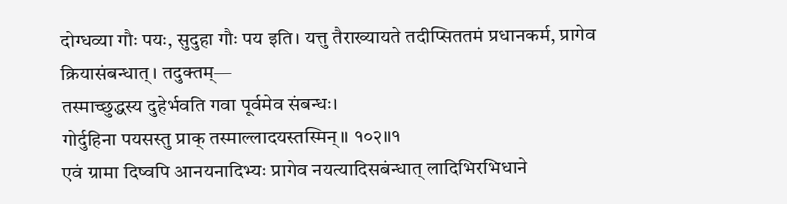दोग्धव्या गौः पयः, सुदुहा गौः पय इति। यत्तु तैराख्यायते तदीप्सिततमं प्रधानकर्म, प्रागेव क्रियासंबन्धात्। तदुक्तम्—
तस्माच्छुद्धस्य दुहेर्भवति गवा पूर्वमेव संबन्धः।
गोर्दुहिना पयसस्तु प्राक् तस्माल्लादयस्तस्मिन्॥ १०२॥१
एवं ग्रामा दिष्वपि आनयनादिभ्यः प्रागेव नयत्यादिसबंन्धात् लादिभिरभिधाने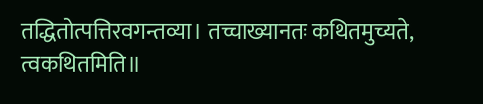तद्धितोत्पत्तिरवगन्तव्या। तच्चाख्यानतः कथितमुच्यते, त्वकथितमिति॥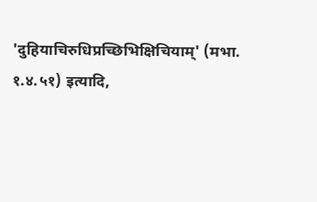'दुहियाचिरुधिप्रच्छिभिक्षिचियाम्' (मभा. १.४.५१) इत्यादि,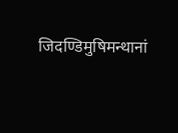जिदण्डिमुषिमन्थानां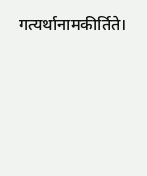गत्यर्थानामकीर्तिते।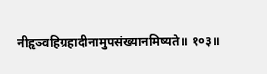नीहृञ्वहिग्रहादीनामुपसंख्यानमिष्यते॥ १०३॥